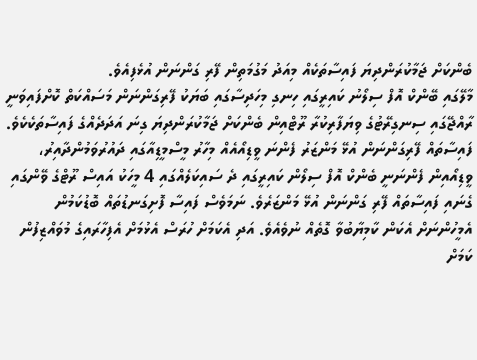ބެންކަށް ޖަމާކުރަންދިޔަ ފައިސާތަކެއް މިއަދު މަގުމަތިން ފޭރި ގަންނަން އުޅެފިއެވެ.
މާލޭގައި ބޭންކް އޮފް ސިލޯނު ކައިރީގައި ހިނގި މިހަދިސާގައި ބަޔަކު ފޭރިގަންނަން މަސައްކަތް ކޮށްފައިވަނީ ރާއްޖޭގައި ސިނގިރޭޓުގެ ވިޔަފާރިކުރާ ރޫޓްއިން ބެންކަށް ޖަމާކުރަންދިޔަ ގިނަ އަދަދެއްގެ ފައިސާތަކެކެވެ.
ފައިސާތައް ފޭރިގަންނަން އުޅޭ މަންޒަރު ފެންނަ ވީޑިއޯއެއް މިހާރު މީސްމީޑިއާގައި ދައުރުވަމުންދާއިރު، ވީޑިއޯއިން ފެންނަނީ ބެންކް އޮފް ސިލޯން ކައިރީގައި ދެ ސައިކަލެއްގައި 4 މީހަކު އައިސް ރޫޓްގެ ވޭންގައި ގެނައި ފައިސާތައް ފޭރި ގަންނަން އުޅޭ މަންޒަރެވެ. ނަމަވެސް ފައިސާ ފޮށިގަނޑުތައް ބޮޑުކަމުން އެމީހުންނަށް އެކަން ކާމިޔާބުވާ ގޮތެއް ނުވެއެވެ. އަދި އެކަމަށް ހުރަސް އެޅުމަށް އެފިހާރައިގެ މުވައްޒިފުން ކަމަށް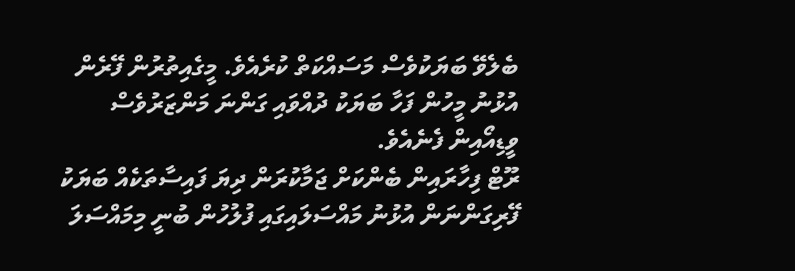ބެލެވޭ ބަޔަކުވެސް މަސައްކަތް ކުރެއެވެ. މީގެއިތުރުން ފޭރެން އުޅުނު މީހުން ފަހާ ބަޔަކު ދުއްވައި ގަންނަ މަންޒަރުވެސް ވީޑިއޯއިން ފެނެއެވެ.
ރޫޓް ފިހާރައިން ބެންކަށް ޖަމާކުރަން ދިޔަ ފައިސާތަކެއް ބަޔަކު ފޭރިގަންނަން އުޅުނު މައްސަލައިގައި ފުލުހުން ބުނީ މިމައްސަލަ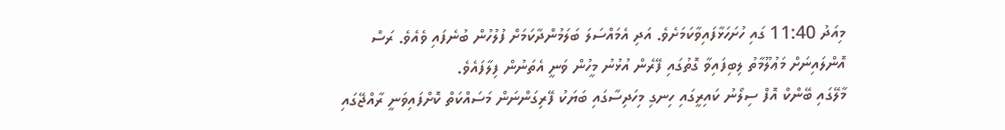މިއަދު 11:40 ގައި ހުށަހަޅާފައިވާކަމަށެވެ. އަދި އެމައްސަލަ ބަލަމުންދާކަމަށް ފުލުހުން ބުނެފައި ވެއެވެ. ރަސް އޮންލައިނަށް މަޢުލޫމާތު ލިބިފައިވާ ގޮތުގައި ފޭރެން އުޅުނު މީހުން ވަނީ އެތަނުން ފިލާފައެވެ.
މާލޭގައި ބޭންކް އޮފް ސިލޯނު ކައިރީގައި ހިނގި މިހަދިސާގައި ބަޔަކު ފޭރިގަންނަން މަސައްކަތް ކޮށްފައިވަނީ ރާއްޖޭގައި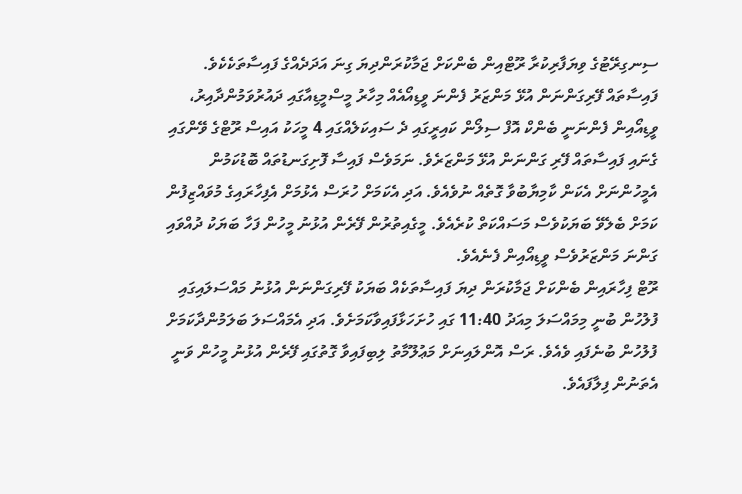ސިނގިރޭޓުގެ ވިޔަފާރިކުރާ ރޫޓްއިން ބެންކަށް ޖަމާކުރަންދިޔަ ގިނަ އަދަދެއްގެ ފައިސާތަކެކެވެ.
ފައިސާތައް ފޭރިގަންނަން އުޅޭ މަންޒަރު ފެންނަ ވީޑިއޯއެއް މިހާރު މީސްމީޑިއާގައި ދައުރުވަމުންދާއިރު، ވީޑިއޯއިން ފެންނަނީ ބެންކް އޮފް ސިލޯން ކައިރީގައި ދެ ސައިކަލެއްގައި 4 މީހަކު އައިސް ރޫޓްގެ ވޭންގައި ގެނައި ފައިސާތައް ފޭރި ގަންނަން އުޅޭ މަންޒަރެވެ. ނަމަވެސް ފައިސާ ފޮށިގަނޑުތައް ބޮޑުކަމުން އެމީހުންނަށް އެކަން ކާމިޔާބުވާ ގޮތެއް ނުވެއެވެ. އަދި އެކަމަށް ހުރަސް އެޅުމަށް އެފިހާރައިގެ މުވައްޒިފުން ކަމަށް ބެލެވޭ ބަޔަކުވެސް މަސައްކަތް ކުރެއެވެ. މީގެއިތުރުން ފޭރެން އުޅުނު މީހުން ފަހާ ބަޔަކު ދުއްވައި ގަންނަ މަންޒަރުވެސް ވީޑިއޯއިން ފެނެއެވެ.
ރޫޓް ފިހާރައިން ބެންކަށް ޖަމާކުރަން ދިޔަ ފައިސާތަކެއް ބަޔަކު ފޭރިގަންނަން އުޅުނު މައްސަލައިގައި ފުލުހުން ބުނީ މިމައްސަލަ މިއަދު 11:40 ގައި ހުށަހަޅާފައިވާކަމަށެވެ. އަދި އެމައްސަލަ ބަލަމުންދާކަމަށް ފުލުހުން ބުނެފައި ވެއެވެ. ރަސް އޮންލައިނަށް މަޢުލޫމާތު ލިބިފައިވާ ގޮތުގައި ފޭރެން އުޅުނު މީހުން ވަނީ އެތަނުން ފިލާފައެވެ.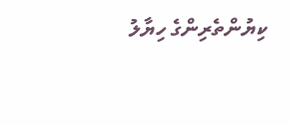ކިޔުންތެރިންގެ ހިޔާލު